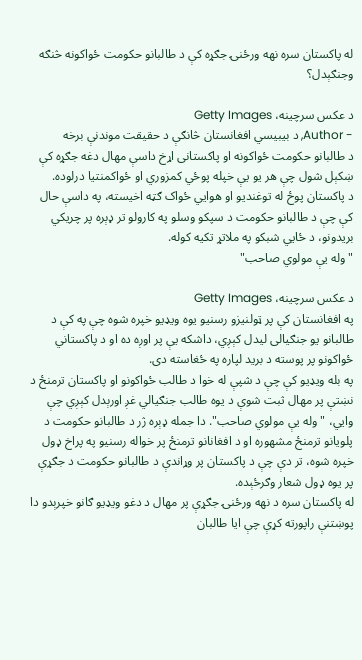له پاکستان سره نهه ورځنۍ جګړه کې د طالبانو حکومت ځواکونه څنګه وجنګېدل؟

د عکس سرچینه، Getty Images
- Author, د بيبيسي افغانستان څانګې د حقیقت موندنې برخه
د طالبانو حکومت ځواکونه او پاکستانی اړخ داسې مهال دغه جګړه کې ښکېل شول چې هر یو یې خپله پوځي کمزوري او ځواکمنتیا درلوده.
د پاکستان پوځ له توغنديو او هوايي ځواک ګټه اخيسته، په داسې حال کې چې د طالبانو حکومت د سپکو وسلو په کارولو تر ډېره پر چریکي بريدونو، د ځايي شبکو په ملاتړ تکيه کوله.
"وله یې مولوي صاحب"

د عکس سرچینه، Getty Images
په افغانستان کې پر ټولنيزو رسنيو يوه ويډيو خپره شوه چې په کې د طالبانو يو جنګيالی ليدل کېږي، داشکه یې پر اوږه ده او د پاکستاني ځواکونو پر پوسته د بريد لپاره په ځغاسته دی.
په بله ويډيو کې چې د شپې له خوا د طالب ځواکونو او پاکستان ترمنځ د نښتې پر مهال ثبت شوې د يوه طالب جنګيالي غږ اورېدل کېږي چې وايي، "وله یې مولوي صاحب". دا جمله ډېره ژر د طالبانو حکومت د پلويانو ترمنځ مشهوره او د افغانانو ترمنځ پر خواله رسنیو په پراخ ډول خپره شوه، تر دې چې د پاکستان پر وړاندې د طالبانو حکومت د جګړې پر یوه ډول شعار وګرځېده.
له پاکستان سره د نهه ورځنۍ جګړې پر مهال د دغو ويډيو ګانو خپرېدو دا پوښتنې راپورته کړې چې ایا طالبان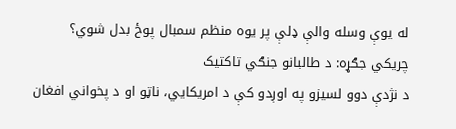له یوې وسله والې ډلې پر یوه منظم سمبال پوځ بدل شوي؟
چريکي جګړه: د طالبانو جنګي تاکتيک
د نژدې دوو لسيزو په اوږدو کې د امریکايي، ناټو او د پخواني افغان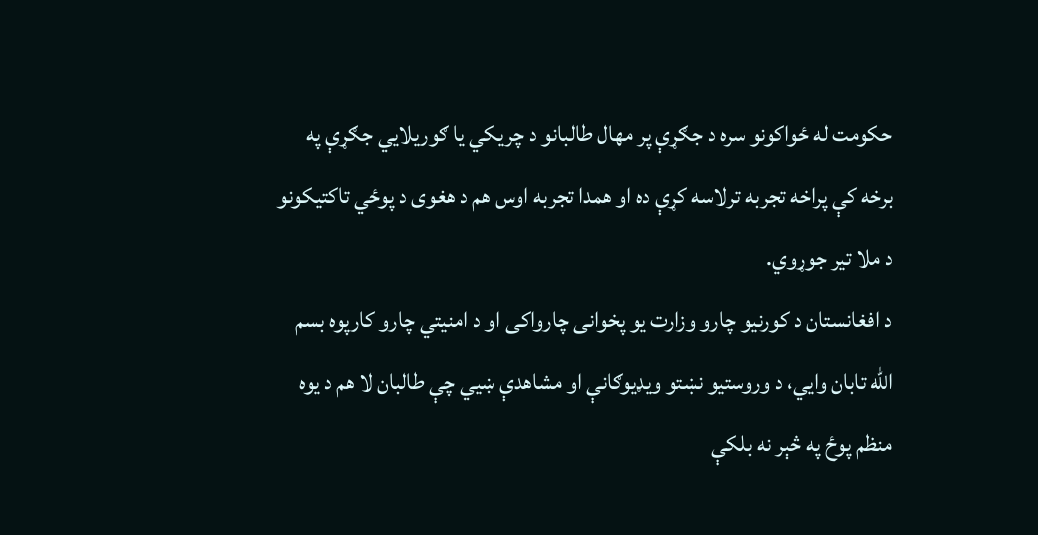حکومت له ځواکونو سره د جګړې پر مهال طالبانو د چریکي يا ګوريلايي جګړې په برخه کې پراخه تجربه ترلاسه کړې ده او همدا تجربه اوس هم د هغوی د پوځي تاکتیکونو د ملا تير جوړوي.
د افغانستان د کورنيو چارو وزارت یو پخوانی چارواکی او د امنيتي چارو کارپوه بسم الله تابان وايي، د وروستيو نښتو ويډيوګانې او مشاهدې ښيي چې طالبان لا هم د یوه منظم پوځ په څېر نه بلکې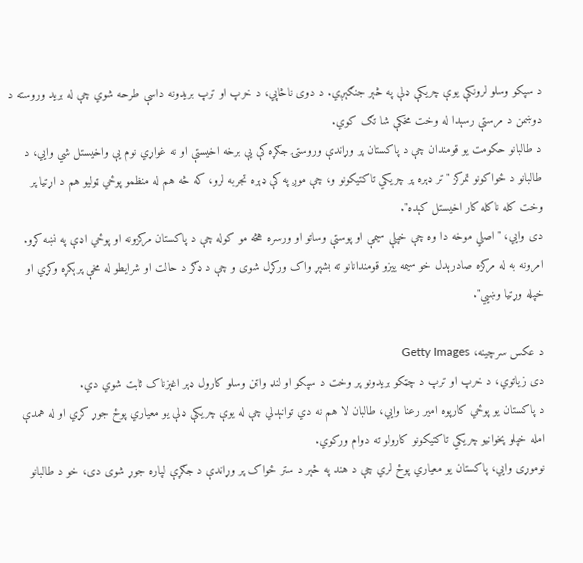د سپکو وسلو لرونکې يوې چریکې ډلې په څېر جنګېږي. د دوی ناڅاپي، د خرپ او ترپ بريدونه داسې طرحه شوي چې له برید وروسته د دوښمن د مرستې رسېدا له وخت مخکې شا تګ کوي.
د طالبانو حکومت يو قومندان چې د پاکستان پر وړاندې وروستۍ جګړه کې یې برخه اخيستې او نه غواړي نوم یې واخيستل شي وايي، د طالبانو د ځواکونو تمرکز "تر ډېره پر چريکي تاکتيکونو و، چې موږ په کې ډېره تجربه لرو، که څه هم له منظمو پوځي ټوليو هم د اړتيا پر وخت کله ناکله کار اخيستل کېده".
دی وايي، "اصلي موخه دا وه چې خپلې سيمې او پوستې وساتو او ورسره هڅه مو کوله چې د پاکستان مرکزونه او پوځي اډې په نښه کړو. امرونه به له مرکزه صادرېدل خو سيمه ييزو قومندانانو ته بشپړ واک ورکړل شوی و چې د ډګر د حالت او شرایطو له مخې پرېکړه وکړي او خپله وړتیا وښيي".

د عکس سرچینه، Getty Images
دی زياتوي، د خرپ او ترپ د چټکو بريدونو پر وخت د سپکو او لنډ واټن وسلو کارول ډېر اغېزناک ثابت شوي دي.
د پاکستان يو پوځي کارپوه امير رعنا وايي، طالبان لا هم نه دي توانېدلي چې له يوې چريکې ډلې يو معياري پوځ جوړ کړي او له همدې امله خپلو پخوانيو چريکي تاکتيکونو کارولو ته دوام ورکوي.
نوموړی وايي، پاکستان يو معياري پوځ لري چې د هند په څېر د ستر ځواک پر وړاندې د جګړې لپاره جوړ شوی دی، خو د طالبانو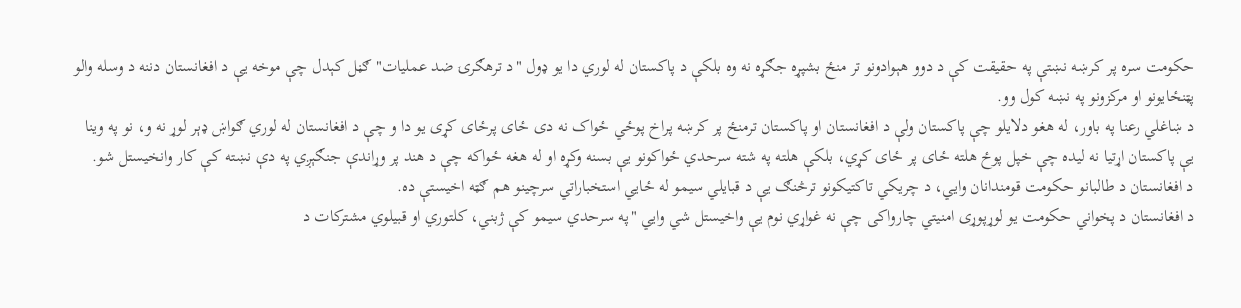حکومت سره پر کرښه نښتې په حقيقت کې د دوو هېوادونو تر منځ بشپړه جګړه نه وه بلکې د پاکستان له لوري دا يو ډول "د ترهګرۍ ضد عمليات" ګڼل کېدل چې موخه یې د افغانستان دننه د وسله والو پټنځايونو او مرکزونو په نښه کول وو.
د ښاغلي رعنا په باور، له هغو دلايلو چې پاکستان ولې د افغانستان او پاکستان ترمنځ پر کرښه پراخ پوځي ځواک نه دی ځای پرځای کړی يو دا و چې د افغانستان له لوري ګواښ ډېر لوړ نه و، نو په وینا یې پاکستان اړتیا نه لیده چې خپل پوځ هلته ځای پر ځای کړي، بلکې هلته په شته سرحدي ځواکونو یې بسنه وکړه او له هغه ځواکه چې د هند پر وړاندې جنګېږي په دې نښته کې کار وانخيستل شو.
د افغانستان د طالبانو حکومت قومندانان وايي، د چريکي تاکتيکونو ترڅنګ یې د قبايلي سيمو له ځايي استخباراتي سرچينو هم ګټه اخيستې ده.
د افغانستان د پخواني حکومت يو لوړپوړی امنيتي چارواکی چې نه غواړي نوم یې واخيستل شي وايي "په سرحدي سيمو کې ژبني، کلتوري او قبيلوي مشترکات د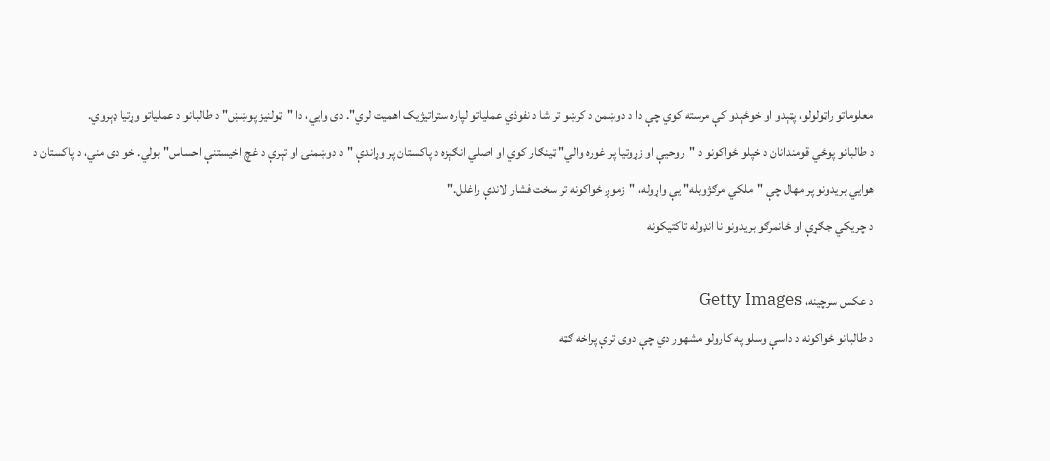معلوماتو راټولولو، پټېدو او خوځېدو کې مرسته کوي چې دا د دوښمن د کرښو تر شا د نفوذي عملياتو لپاره ستراتيژيک اهميت لري". دی وايي، دا "ټولنيز پوښښ" د طالبانو د عملياتو وړتيا ډېروي.
د طالبانو پوځي قومندانان د خپلو ځواکونو د "روحیې او زړوتيا پر غوره والي" ټينګار کوي او اصلي انګېزه د پاکستان پر وړاندې "د دوښمنۍ او تېرې د غچ اخيستنې احساس" بولي. خو دی مني، د پاکستان د هوايي بريدونو پر مهال چې "ملکي مرګژوبله" یې واړوله، "زموږ ځواکونه تر سخت فشار لاندې راغلل."
د چریکي جګړې او ځانمرګو بریدونو نا انډوله تاکتیکونه

د عکس سرچینه، Getty Images
د طالبانو ځواکونه د داسې وسلو په کارولو مشهور دي چې دوی ترې پراخه ګټه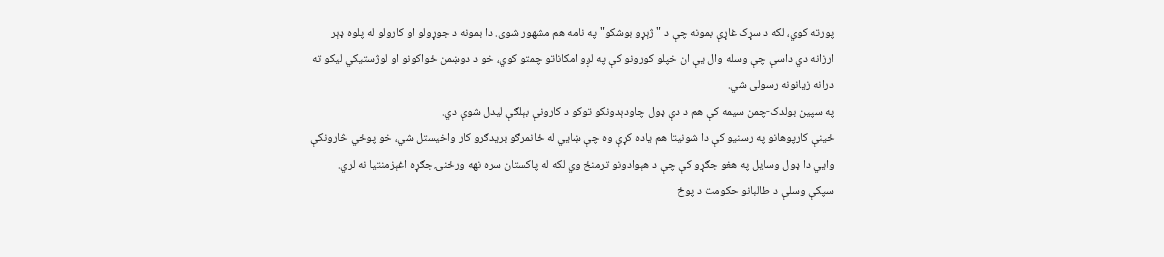پورته کوي، لکه د سړک غاړې بمونه چې د "ژېړو بوشکو" په نامه هم مشهور شوی. دا بمونه د جوړولو او کارولو له پلوه ډېر ارزانه دي داسې چې وسله وال یې ان خپلو کورونو کې په لږو امکاناتو چمتو کوي، خو د دوښمن ځواکونو او لوژستيکي لیکو ته درانه زيانونه رسولی شي.
په سپين بولدک-چمن سیمه کې هم د دې ډول چاودېدونکو توکو د کارونې بېلګې ليدل شوې دي.
ځينې کارپوهانو په رسنيو کې دا شونیتا هم ياده کړې وه چې ښايي له ځانمرګو بريدګرو کار واخيستل شي، خو پوځي څارونکې وايي دا ډول وسايل په هغو جګړو کې چې د هېوادونو ترمنځ وي لکه له پاکستان سره نهه ورځنۍ جګړه اغېزمنتيا نه لري.
سپکې وسلې د طالبانو حکومت د پوځ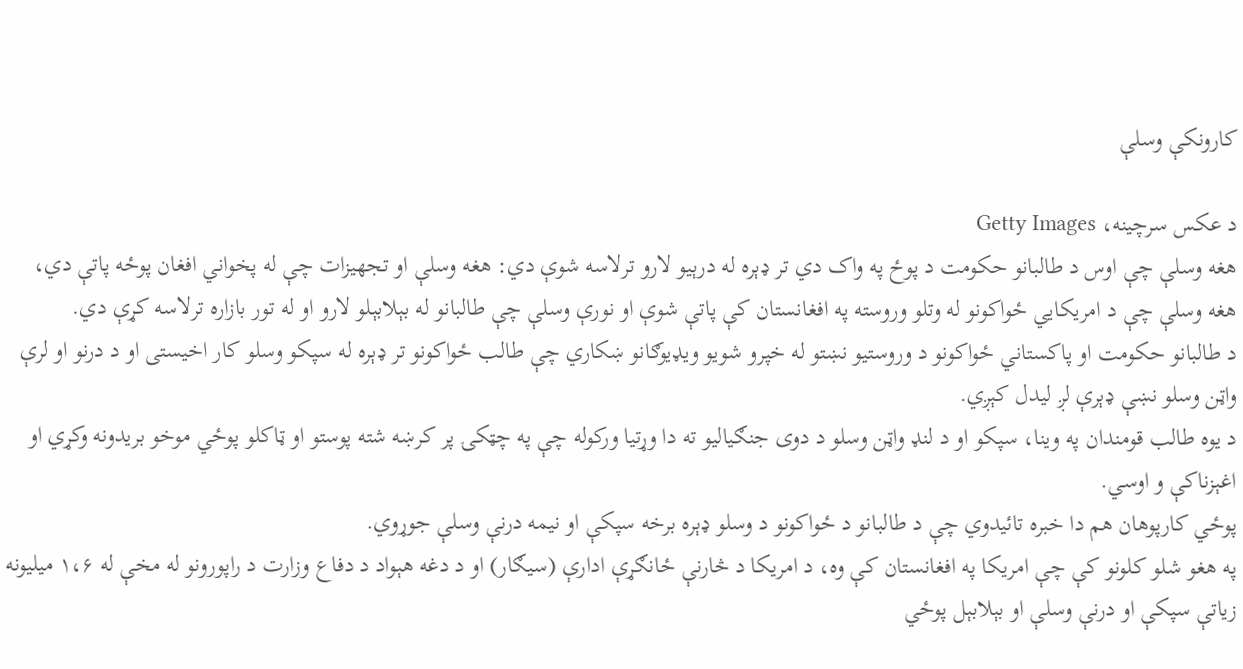کارونکې وسلې

د عکس سرچینه، Getty Images
هغه وسلې چې اوس د طالبانو حکومت د پوځ په واک دي تر ډېره له درېيو لارو ترلاسه شوې دي: هغه وسلې او تجهيزات چې له پخواني افغان پوځه پاتې دي، هغه وسلې چې د امريکايي ځواکونو له وتلو وروسته په افغانستان کې پاتې شوې او نورې وسلې چې طالبانو له بېلابېلو لارو او له تور بازاره ترلاسه کړې دي.
د طالبانو حکومت او پاکستاني ځواکونو د وروستيو نښتو له خپرو شويو ویډیوګانو ښکاري چې طالب ځواکونو تر ډېره له سپکو وسلو کار اخيستی او د درنو او لرې واټن وسلو نښې ډېرې لږ ليدل کېږي.
د يوه طالب قومندان په وینا، سپکو او د لنډ واټن وسلو د دوی جنګياليو ته دا وړتيا ورکوله چې په چټکۍ پر کرښه شته پوستو او ټاکلو پوځي موخو بريدونه وکړي او اغېزناکې و اوسي.
پوځي کارپوهان هم دا خبره تائيدوي چې د طالبانو د ځواکونو د وسلو ډېره برخه سپکې او نیمه درنې وسلې جوړوي.
په هغو شلو کلونو کې چې امریکا په افغانستان کې وه، د امریکا د څارنې ځانګړې ادارې (سيګار) او د دغه هېواد د دفاع وزارت د راپورونو له مخې له ۱،۶ میلیونه زياتې سپکې او درنې وسلې او بېلابېل پوځي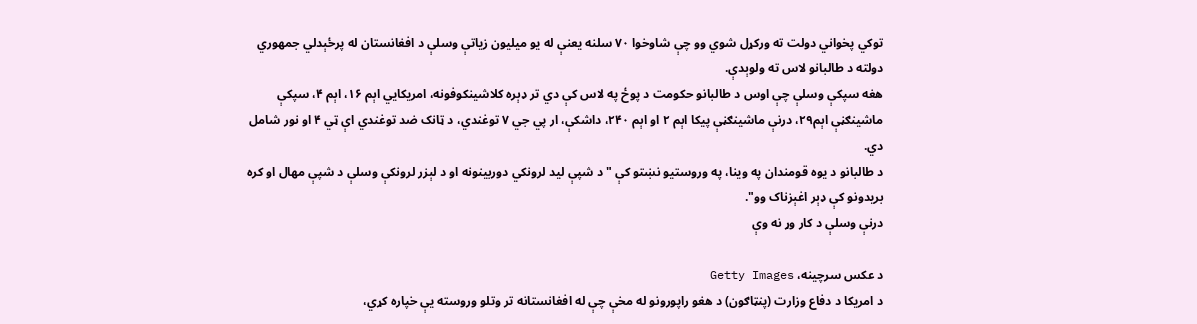توکي پخواني دولت ته ورکړل شوي وو چې شاوخوا ۷۰ سلنه يعنې له یو ميليون زياتې وسلې د افغانستان له پرځېدلي جمهوري دولته د طالبانو لاس ته ولوېدې.
هغه سپکې وسلې چې اوس د طالبانو حکومت د پوځ په لاس کې دي تر ډېره کلاشينکوفونه، امریکايي اېم ۱۶، اېم ۴، سپکې ماشینګڼې اېم۲۹، درنې ماشينګڼې پیکا اېم ۲ او اېم ۲۴۰، داشکې، ار پي جي ۷ توغندي، د ټانک ضد توغندي اې ټي ۴ او نور شامل دي.
د طالبانو د يوه قومندان په وينا، په وروستيو نښتو کې "د شپې ليد لرونکي دوربينونه او د لېزر لرونکې وسلې د شپې مهال او کره بريدونو کې ډېر اغېزناک وو".
درنې وسلې د کار وړ نه وې

د عکس سرچینه، Getty Images
د امریکا د دفاع وزارت (پنټاګون) د هغو راپورونو له مخې چې له افغانستانه تر وتلو وروسته یې خپاره کړي،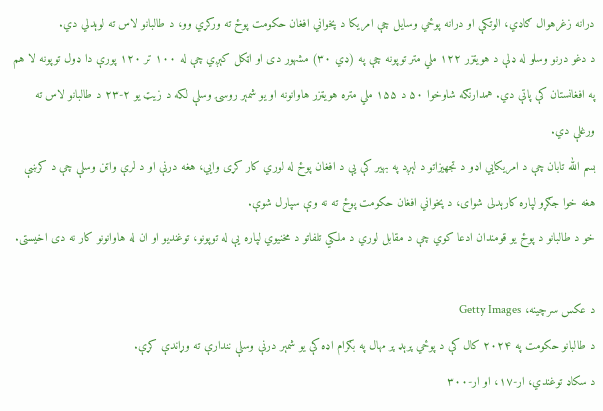درانه زغرهوال ګاډي، الوتکې او درانه پوځي وسايل چې امریکا د پخواني افغان حکومت پوځ ته ورکړي وو، د طالبانو لاس ته لوېدلي دي.
د دغو درنو وسلو له ډلې د هویټزر ۱۲۲ ملي متر توپونه چې په (ډي ۳۰) مشهور دی او اټکل کېږي چې له ۱۰۰ تر ۱۲۰ پورې دا ډول توپونه لا هم په افغانستان کې پاتې دي. همدارنګه شاوخوا ۵۰ د ۱۵۵ ملي متره هويټزر هاوانونه او يو شمېر روسۍ وسلې لکه د زيټ يو ۲-۲۳ د طالبانو لاس ته ورغلې دي.
بسم الله تابان چې د امریکایي اډو د تجهيزاتو د لېږد په بهير کې یې د افغان پوځ له لوري کار کړی وايي، هغه درنې او د لرې واټن وسلې چې د کرښې هغه خوا جګړو لپاره کارېدلی شوای، د پخواني افغان حکومت پوځ ته نه وې سپارل شوې.
خو د طالبانو د پوځ يو قومندان ادعا کوي چې د مقابل لوري د ملکي تلفاتو د مخنيوي لپاره یې له توپونو، توغنديو او ان له هاوانونو کار نه دی اخيستی.

د عکس سرچینه، Getty Images
د طالبانو حکومت په ۲۰۲۴ کال کې د پوځي پرېډ پر مهال په بګرام اډه کې يو شمېر درنې وسلې نندارې ته وړاندې کړې.
د سکاډ توغندي، ار-۱۷، او ار-۳۰۰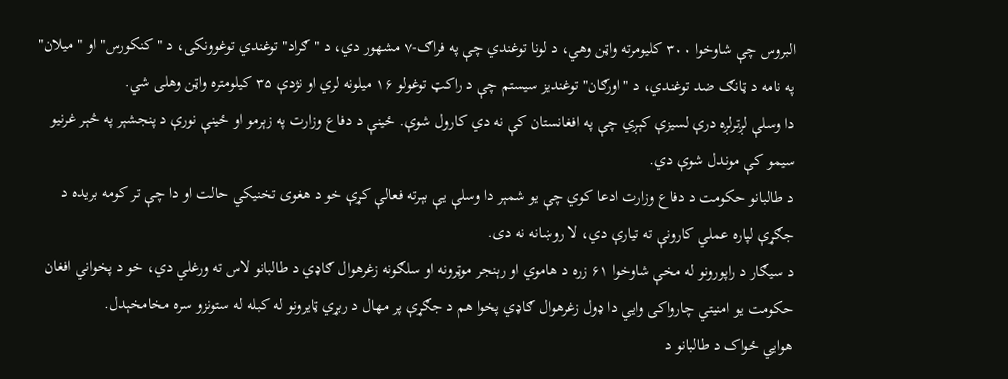البروس چې شاوخوا ۳۰۰ کليومرته واټن وهي، د لونا توغندي چې په فراګ-۷ مشهور دي، د "ګراد" توغندي توغوونکی، د "کنکورس" او "ميلان" په نامه د ټانګ ضد توغندي، د "اورګان" توغنديز سيستم چې د راکټ توغولو ۱۶ میلونه لري او نژدې ۳۵ کيلومتره واټن وهلی شي.
دا وسلې لږترلږه درې لسيزې کېږي چې په افغانستان کې نه دي کارول شوې. ځينې د دفاع وزارت په زېرمو او ځينې نورې د پنجشېر په څېر غرنيو سيمو کې موندل شوې دي.
د طالبانو حکومت د دفاع وزارت ادعا کوي چې يو شمېر دا وسلې یې بېرته فعالې کړې خو د هغوی تخنیکي حالت او دا چې تر کومه بريده د جګړې لپاره عملي کارونې ته تيارې دي، لا روښانه نه دی.
د سيګار د راپورونو له مخې شاوخوا ۶۱ زره د هاموي او رېنجر موټرونه او سلګونه زغرهوال ګاډي د طالبانو لاس ته ورغلي دي، خو د پخواني افغان حکومت يو امنيتي چارواکی وايي دا ډول زغرهوال ګاډي پخوا هم د جګړې پر مهال د ربړي ټايرونو له کبله له ستونزو سره مخامخېدل.
هوايي ځواک د طالبانو د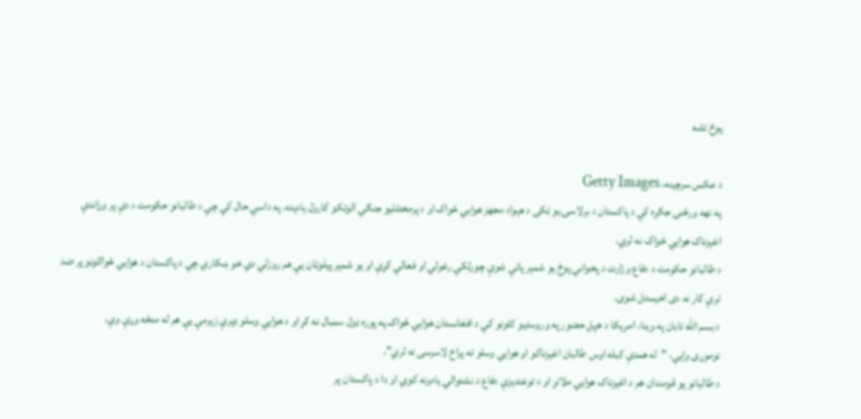پوځ تشه

د عکس سرچینه، Getty Images
په نهه ورځنۍ جګړه کې د پاکستان د برلاسۍ یو ټکی د هېواد مجهز هوايي ځواک او د پرمختلليو جنګي الوتکو کارول یادېده، په داسې حال کې چې د طالبانو حکومت د دې پر وړاندې اغېزناک هوايي ځواک نه لري.
د طالبانو حکومت د دفاع وزارت د پخواني پوځ يو شمېر پاتې شوې چورلکې رغولي او فعالې کړې او يو شمېر پيلوټان یې هم روزلي دي خو ښکاري چې د پاکستان د هوايي ځواکونو پر ضد ترې کار نه دی اخيستل شوی.
د بسم الله تابان په وینا، امریکا د خپل حضور په وروستيو کلونو کې د افغانستان هوايي ځواک په پوره ډول سمبال نه کړ او د هوايي وسلو ډېرې زېرمې یې هم له منځه وړې وې.
نوموړی وايي، "له همدې کبله اوس طالبان اغېزناکو او هوايي وسلو ته پراخ لاسرسی نه لري".
د طالبانو يو قومندان هم د اغېزناک هوايي ملاتړ او د توغنديزې دفاع د نشتوالي يادونه کوي او دا د پاکستان پر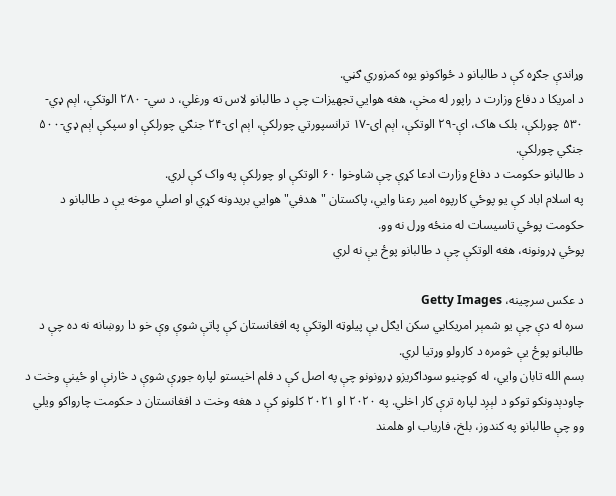وړاندې جګړه کې د طالبانو د ځواکونو یوه کمزوري ګڼي.
د امریکا د دفاع وزارت د راپور له مخې، هغه هوايي تجهيزات چې د طالبانو لاس ته ورغلي، د سي- ۲۸۰ الوتکې، اېم ډي- ۵۳۰ چورلکې، بلک هاک، اې-۲۹ الوتکې، اېم ای-۱۷ ترانسپورتي چورلکې، اېم ای-۲۴ جنګي چورلکې او سپکې اېم ډي-۵۰۰ جنګي چورلکې.
د طالبانو حکومت د دفاع وزارت ادعا کړې چې شاوخوا ۶۰ الوتکې او چورلکې په واک کې لري.
په اسلام اباد کې يو پوځي کارپوه امير رعنا وايي، پاکستان "هدفي" هوايي بريدونه کړي او اصلي موخه یې د طالبانو د حکومت پوځي تاسيسات له منځه وړل نه وو.
پوځي ډرونونه، هغه الوتکې چې د طالبانو پوځ یې نه لري

د عکس سرچینه، Getty Images
سره له دې چې یو شمېر امریکايي سکن ايګل بې پيلوټه الوتکې په افغانستان کې پاتې شوې وې خو دا روښانه نه ده چې د طالبانو پوځ یې څومره د کارولو وړتيا لري.
بسم الله تابان وايي، له کوچنيو سوداګریزو ډرونونو چې په اصل کې د فلم اخيستو لپاره جوړې شوې د څارنې او ځينې وخت د چاودېدونکو توکو د لېږد لپاره ترې کار اخلي. په ۲۰۲۰ او ۲۰۲۱ کلونو کې د هغه وخت د افغانستان د حکومت چارواکو ويلي وو چې طالبانو په کندوز، بلخ، فارياب او هلمند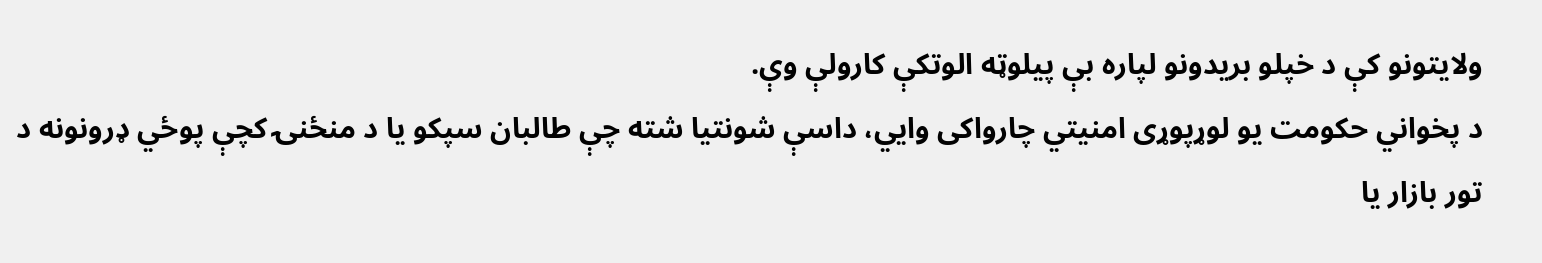ولايتونو کې د خپلو بريدونو لپاره بې پيلوټه الوتکې کارولې وې.
د پخواني حکومت يو لوړپوړی امنيتي چارواکی وايي، داسې شونتیا شته چې طالبان سپکو یا د منځنۍ کچې پوځي ډرونونه د تور بازار يا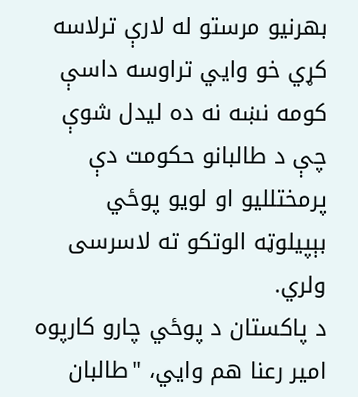بهرنيو مرستو له لارې ترلاسه کړي خو وايي تراوسه داسې کومه نښه نه ده ليدل شوې چې د طالبانو حکومت دې پرمختللیو او لويو پوځي بېپيلوټه الوتکو ته لاسرسی ولري.
د پاکستان د پوځي چارو کارپوه امير رعنا هم وايي، "طالبان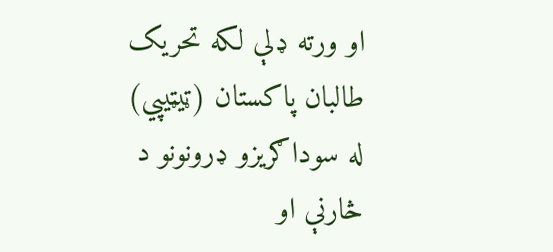او ورته ډلې لکه تحریک طالبان پاکستان (ټيټيپي) له سوداګريزو ډرونونو د څارنې او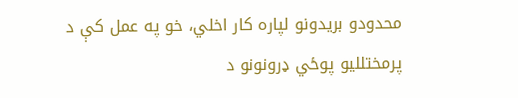محدودو بريدونو لپاره کار اخلي، خو په عمل کې د پرمختلليو پوځي ډرونونو د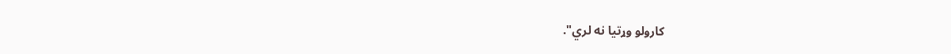کارولو وړتيا نه لري".